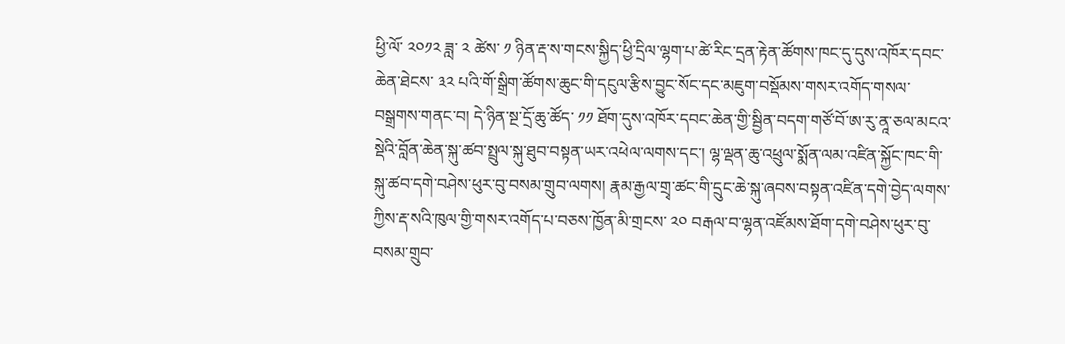ཕྱི་ལོ་ ༢༠༡༢ ཟླ་ ༢ ཚེས་ ༡ ཉིན་རྡ་ས་གངས་སྐྱིད་ཕྱི་དྲིལ་ལྷག་པ་ཚེ་རིང་དྲན་རྟེན་ཚོགས་ཁང་དུ་དུས་འཁོར་དབང་ཆེན་ཐེངས་ ༣༢ པའི་གོ་སྒྲིག་ཚོགས་ཆུང་གི་དངུལ་རྩིས་བྱུང་སོང་དང་མཇུག་བསྡོམས་གསར་འགོད་གསལ་བསྒྲགས་གནང་བ། དེ་ཉིན་སྔ་དྲོ་ཆུ་ཚོད་ ༡༡ ཐོག་དུས་འཁོར་དབང་ཆེན་གྱི་སྦྱིན་བདག་གཙོ་བོ་ཨ་རུ་ནཱ་ཅལ་མངའ་སྡེའི་བློན་ཆེན་སྐུ་ཚབ་སྤྲུལ་སྐུ་ཐུབ་བསྟན་ཡར་འཕེལ་ལགས་དང་། ལྷ་ལྡན་ཆུ་འཕྲུལ་སྨོན་ལམ་འཛིན་སྐྱོང་ཁང་གི་སྐུ་ཚབ་དགེ་བཤེས་ཕུར་བུ་བསམ་གྲུབ་ལགས། རྣམ་རྒྱལ་གྲྭ་ཚང་གི་དྲུང་ཆེ་སྐུ་ཞབས་བསྟན་འཛིན་དགེ་བྱེད་ལགས་ཀྱིས་རྡ་སའི་ཁུལ་གྱི་གསར་འགོད་པ་བཅས་ཁྱོན་མི་གྲངས་ ༢༠ བརྒལ་བ་ལྷན་འཛོམས་ཐོག་དགེ་བཤེས་ཕུར་བུ་བསམ་གྲུབ་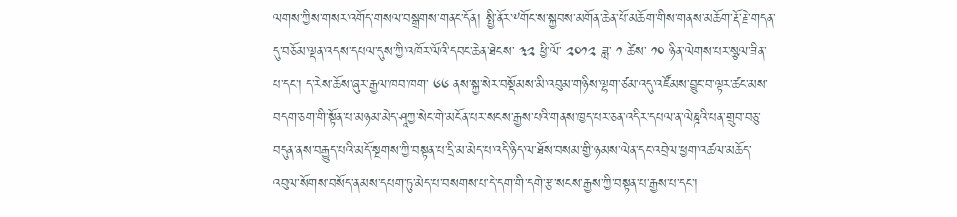ལགས་ཀྱིས་གསར་འགོད་གསལ་བསྒྲགས་གནང་དོན། སྤྱི་ནོར་༸གོང་ས་སྐྱབས་མགོན་ཆེན་པོ་མཆོག་གིས་གནས་མཆོག་རྡོ་རྗེ་གདན་དུ་བཅོམ་ལྡན་འདས་དཔལ་དུས་ཀྱི་འཁོར་ལོའི་དབང་ཆེན་ཐེངས་ ༣༢ ཕྱི་ལོ་ ༢༠༡༢ ཟླ་ ༡ ཚེས་ ༡༠ ཉིན་ལེགས་པར་སྩལ་ཟིན་པ་དང་། ད་རེས་ཆོས་ཞུར་རྒྱལ་ཁབ་ཁག་ ༦༦ ནས་སྐྱ་སེར་བསྡོམས་མི་འབུམ་གཉིས་ལྷག་ཙམ་འདུ་འཛོམས་བྱུང་བ་ལྟར་ཚང་མས་བདག་ཅག་གི་སྟོན་པ་མཉམ་མེད་ཤཱཀྱ་སེང་གེ་མངོན་པར་སངས་རྒྱས་པའི་གནས་ཁྱད་པར་ཅན་འདིར་དཔལ་ན་ལེཎྜའི་པན་གྲུབ་བཅུ་བདུན་ནས་བརྒྱུད་པའི་མདོ་སྔགས་ཀྱི་བསྟན་པ་དྲི་མ་མེད་པ་འདི་ཉིད་ལ་ཐོས་བསམ་གྱི་ཉམས་ལེན་དང་འབྲེལ་ཕྱག་འཚལ་མཆོད་འབུལ་སོགས་བསོད་ནམས་དཔག་ཏུ་མེད་པ་བསགས་པ་དེ་དག་གི་དགེ་རྩ་སངས་རྒྱས་ཀྱི་བསྟན་པ་རྒྱས་པ་དང་།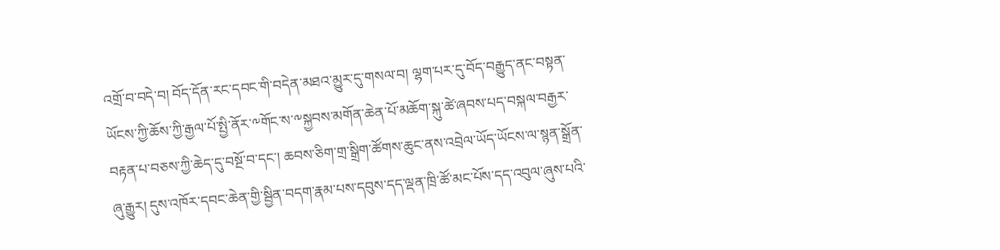འགྲོ་བ་བདེ་བ། བོད་དོན་རང་དབང་གི་བདེན་མཐའ་མྱུར་དུ་གསལ་བ། ལྷག་པར་དུ་བོད་བརྒྱུད་ནང་བསྟན་ཡོངས་ཀྱི་ཆོས་ཀྱི་རྒྱལ་པོ་སྤྱི་ནོར་༸གོང་ས་༸སྐྱབས་མགོན་ཆེན་པོ་མཆོག་སྐུ་ཚེ་ཞབས་པད་བསྐལ་བརྒྱར་བརྟན་པ་བཅས་ཀྱི་ཆེད་དུ་བསྔོ་བ་དང་། ཆབས་ཅིག་གྲ་སྒྲིག་ཚོགས་ཆུང་ནས་འབྲེལ་ཡོད་ཡོངས་ལ་སྙན་སྒྲོན་ཞུ་རྒྱུར། དུས་འཁོར་དབང་ཆེན་གྱི་སྦྱིན་བདག་རྣམ་པས་དབུས་དད་ལྡན་ཁྲི་ཚོ་མང་པོས་དད་འབུལ་ཞུས་པའི་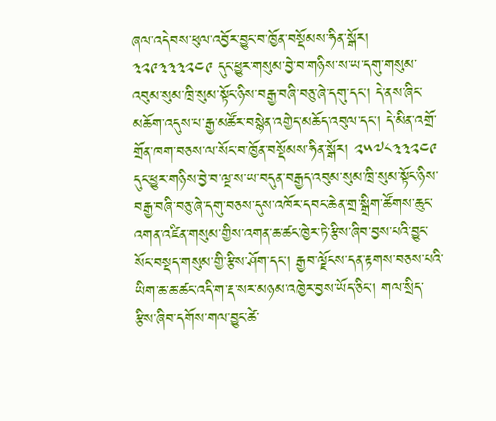ཞལ་འདེབས་ཕུལ་འབྱོར་བྱུང་བ་ཁྱོན་བསྡོམས་ཧིན་སྒོར། ༣༢༩༣༣༣༢༤༩ དུང་ཕྱུར་གསུམ་བྱེ་བ་གཉིས་ས་ཡ་དགུ་གསུམ་འབུམ་སུམ་ཁྲི་སུམ་སྟོང་ཉིས་བརྒྱ་བཞི་བཅུ་ཞེ་དགུ་དང་། དེ་ནས་ཞིང་མཆོག་འདུས་པ་རྒྱ་མཚོར་བསྙེན་འགྱེད་མཆོད་འབུལ་དང་། དེ་མིན་འགྲོ་གྲོན་ཁག་བཅས་ལ་སོང་བ་ཁྱོན་བསྡོམས་ཧིན་སྒོར། ༢༥༧༨༣༣༢༤༩ དུང་ཕྱུར་གཉིས་བྱེ་བ་ལྔ་ས་ཡ་བདུན་བརྒྱད་འབུམ་སུམ་ཁྲི་སུམ་སྟོང་ཉིས་བརྒྱ་བཞི་བཅུ་ཞེ་དགུ་བཅས་དུས་འཁོར་དབང་ཆེན་གྲ་སྒྲིག་ཚོགས་ཆུང་འགན་འཛིན་གསུམ་གྱིས་འགན་ཆ་ཚང་ཁྱེར་ཏེ་རྩིས་ཞིབ་བྱས་པའི་བྱུང་སོང་བསྡད་གསུམ་གྱི་རྩིས་ཤོག་དང་། རྒྱབ་ལྗོངས་དན་རྟགས་བཅས་པའི་ཡིག་ཆ་ཆ་ཚང་འདི་ག་རྡ་སར་མཉམ་འཁྱེར་བྱས་ཡོད་ཅིང་། གལ་སྲིད་རྩིས་ཞིབ་དགོས་གལ་བྱུང་ཚེ་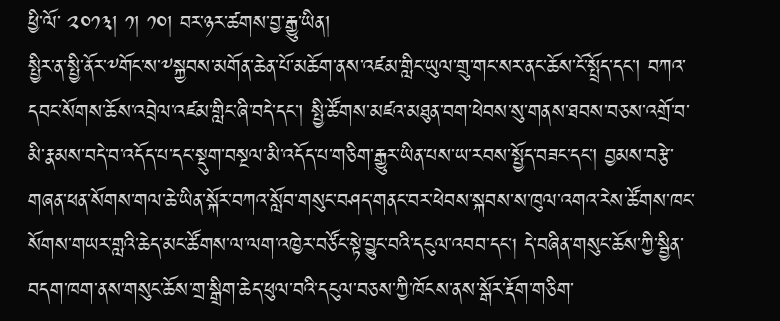ཕྱི་ལོ་ ༢༠༡༣། ༡། ༡༠། བར་ཉར་ཚགས་བྱ་རྒྱུ་ཡིན།
སྤྱིར་ན་སྤྱི་ནོར་༸གོང་ས་༸སྐྱབས་མགོན་ཆེན་པོ་མཆོག་ནས་འཛམ་གླིང་ཡུལ་གྲུ་གང་སར་ནང་ཆོས་ངོ་སྤྲོད་དང་། བཀའ་དབང་སོགས་ཆོས་འབྲེལ་འཛམ་གླིང་ཞི་བདེ་དང་། སྤྱི་ཚོགས་མཛའ་མཐུན་བག་ཕེབས་སུ་གནས་ཐབས་བཅས་འགྲོ་བ་མི་རྣམས་བདེ་བ་འདོད་པ་དང་སྡུག་བསྔལ་མི་འདོད་པ་གཅིག་རྒྱུར་ཡིན་པས་ཡ་རབས་སྤྱོད་བཟང་དང་། བྱམས་བརྩེ་གཞན་ཕན་སོགས་གལ་ཆེ་ཡིན་སྐོར་བཀའ་སློབ་གསུང་བཤད་གནང་བར་ཕེབས་སྐབས་ས་ཁུལ་འགའ་རེས་ཚོགས་ཁང་སོགས་གཡར་གླའི་ཆེད་མང་ཚོགས་ལ་ལག་འཁྱེར་བཙོང་སྟེ་བྱུང་བའི་དངུལ་འབབ་དང། དེ་བཞིན་གསུང་ཆོས་ཀྱི་སྦྱིན་བདག་ཁག་ནས་གསུང་ཆོས་གྲ་སྒྲིག་ཆེད་ཕུལ་བའི་དངུལ་བཅས་ཀྱི་ཁོངས་ནས་སྒོར་རྡོག་གཅིག་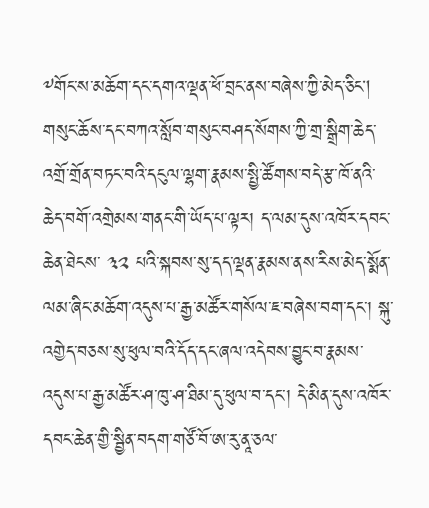༸གོང་ས་མཆོག་དང་དགའ་ལྡན་ཕོ་བྲང་ནས་བཞེས་ཀྱི་མེད་ཅིང། གསུང་ཆོས་དང་བཀའ་སློབ་གསུང་བཤད་སོགས་ཀྱི་གྲ་སྒྲིག་ཆེད་འགྲོ་གྲོན་བཏང་བའི་དངུལ་ལྷག་རྣམས་སྤྱི་ཚོགས་བདེ་རྩ་ཁོ་ནའི་ཆེད་བགོ་འགྲེམས་གནང་གི་ཡོད་པ་ལྟར། ད་ལམ་དུས་འཁོར་དབང་ཆེན་ཐེངས་ ༣༢ པའི་སྐབས་སུ་དད་ལྡན་རྣམས་ནས་རིས་མེད་སྨོན་ལམ་ཞིང་མཆོག་འདུས་པ་རྒྱ་མཚོར་གསོལ་ཇ་བཞེས་བག་དང་། སྐུ་འགྱེད་བཅས་སུ་ཕུལ་བའི་དོད་དང་ཞལ་འདེབས་བྱུང་བ་རྣམས་འདུས་པ་རྒྱ་མཚོར་ཤ་ཁུ་ཤ་ཐིམ་དུ་ཕུལ་བ་དང་། དེ་མིན་དུས་འཁོར་དབང་ཆེན་གྱི་སྦྱིན་བདག་གཙོ་བོ་ཨ་རུ་ནཱ་ཅལ་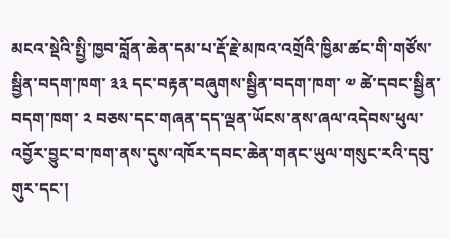མངའ་སྡེའི་སྤྱི་ཁྱབ་བློན་ཆེན་དམ་པ་རྡོ་རྗེ་མཁའ་འགྲོའི་ཁྱིམ་ཚང་གི་གཙོས་སྦྱིན་བདག་ཁག་ ༣༣ དང་བརྟན་བཞུགས་སྦྱིན་བདག་ཁག་ ༧ ཚེ་དབང་སྦྱིན་བདག་ཁག་ ༢ བཅས་དང་གཞན་དད་ལྡན་ཡོངས་ནས་ཞལ་འདེབས་ཕུལ་འབྱོར་བྱུང་བ་ཁག་ནས་དུས་འཁོར་དབང་ཆེན་གནང་ཡུལ་གསུང་རའི་དབུ་གུར་དང་།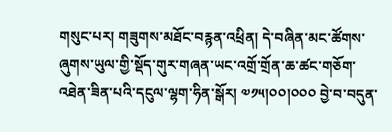གསུང་པར། གཟུགས་མཐོང་བརྙན་འཕྲིན། དེ་བཞིན་མང་ཚོགས་ཞུགས་ཡུལ་གྱི་སྡོད་གུར་གཞན་ཡང་འགྲོ་གྲོན་ཆ་ཚང་གཅོག་འཐེན་ཟིན་པའི་དངུལ་ལྷག་ཧིན་སྒོར། ༧༡༥།༠༠།༠༠༠ བྱེ་བ་བདུན་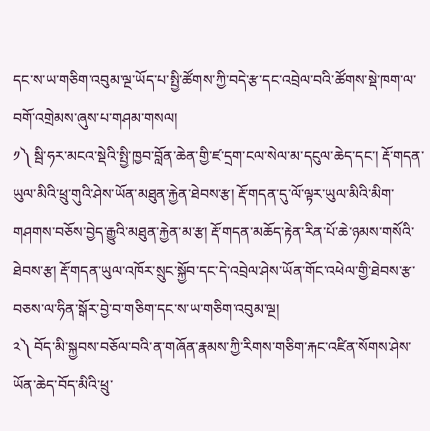དང་ས་ཡ་གཅིག་འབུམ་ལྔ་ཡོད་པ་སྤྱི་ཚོགས་ཀྱི་བདེ་རྩ་དང་འབྲེལ་བའི་ཚོགས་སྡེ་ཁག་ལ་བགོ་འགྲེམས་ཞུས་པ་གཤམ་གསལ།
༡༽ སྦི་ཧར་མངའ་སྡེའི་སྤྱི་ཁྱབ་བློན་ཆེན་གྱི་ཛ་དྲག་ངལ་སེལ་མ་དངུལ་ཆེད་དང་། རྡོ་གདན་ཡུལ་མིའི་ཕྲུ་གུའི་ཤེས་ཡོན་མཐུན་རྐྱེན་ཐེབས་རྩ། རྡོ་གདན་དུ་ལོ་ལྟར་ཡུལ་མིའི་མིག་གཤགས་བཅོས་བྱེད་རྒྱུའི་མཐུན་རྐྱེན་མ་རྩ། རྡོ་གདན་མཆོད་རྟེན་རིན་པོ་ཆེ་ཉམས་གསོའི་ཐེབས་རྩ། རྡོ་གདན་ཡུལ་འཁོར་སྲུང་སྐྱོབ་དང་དེ་འབྲེལ་ཤེས་ཡོན་གོང་འཕེལ་གྱི་ཐེབས་རྩ་བཅས་ལ་ཧིན་སྒོར་བྱེ་བ་གཅིག་དང་ས་ཡ་གཅིག་འབུམ་ལྔ།
༢༽ བོད་མི་སྐྱབས་བཅོལ་བའི་ན་གཞོན་རྣམས་ཀྱི་རིགས་གཅིག་རྐང་འཛིན་སོགས་ཤེས་ཡོན་ཆེད་བོད་མིའི་ཕྲུ་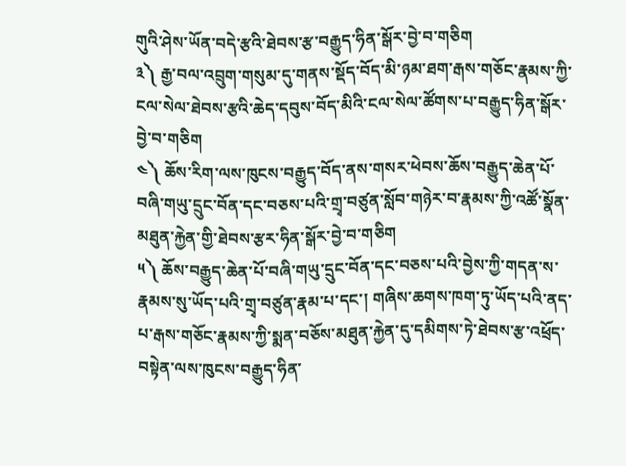གུའི་ཤེས་ཡོན་བདེ་རྩའི་ཐེབས་རྩ་བརྒྱུད་ཧིན་སྒོར་བྱེ་བ་གཅིག
༣༽ རྒྱ་བལ་འབྲུག་གསུམ་དུ་གནས་སྡོད་བོད་མི་ཉམ་ཐག་རྒས་གཅོང་རྣམས་ཀྱི་ངལ་སེལ་ཐེབས་རྩའི་ཆེད་དབུས་བོད་མིའི་ངལ་སེལ་ཚོགས་པ་བརྒྱུད་ཧིན་སྒོར་བྱེ་བ་གཅིག
༤༽ ཆོས་རིག་ལས་ཁུངས་བརྒྱུད་བོད་ནས་གསར་ཕེབས་ཆོས་བརྒྱུད་ཆེན་པོ་བཞི་གཡུ་དྲུང་བོན་དང་བཅས་པའི་གྲྭ་བཙུན་སློབ་གཉེར་བ་རྣམས་ཀྱི་འཚོ་སྣོན་མཐུན་རྐྱེན་གྱི་ཐེབས་རྩར་ཧིན་སྒོར་བྱེ་བ་གཅིག
༥༽ ཆོས་བརྒྱུད་ཆེན་པོ་བཞི་གཡུ་དྲུང་བོན་དང་བཅས་པའི་བྱེས་ཀྱི་གདན་ས་རྣམས་སུ་ཡོད་པའི་གྲྭ་བཙུན་རྣམ་པ་དང་། གཞིས་ཆགས་ཁག་ཏུ་ཡོད་པའི་ནད་པ་རྒས་གཅོང་རྣམས་ཀྱི་སྨན་བཅོས་མཐུན་རྐྱེན་དུ་དམིགས་ཏེ་ཐེབས་རྩ་འཕྲོད་བསྟེན་ལས་ཁུངས་བརྒྱུད་ཧིན་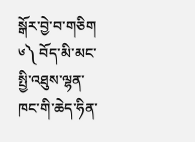སྒོར་བྱེ་བ་གཅིག
༦༽ བོད་མི་མང་སྤྱི་འཐུས་ལྷན་ཁང་གི་ཆེད་ཧིན་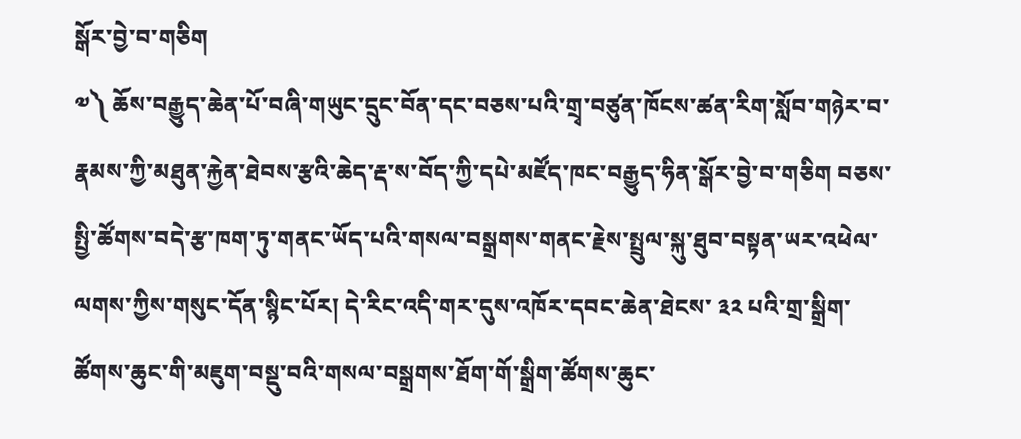སྒོར་བྱེ་བ་གཅིག
༧༽ ཆོས་བརྒྱུད་ཆེན་པོ་བཞི་གཡུང་དྲུང་བོན་དང་བཅས་པའི་གྲྭ་བཙུན་ཁོངས་ཚན་རིག་སློབ་གཉེར་བ་རྣམས་ཀྱི་མཐུན་རྐྱེན་ཐེབས་རྩའི་ཆེད་རྡ་ས་བོད་ཀྱི་དཔེ་མཛོད་ཁང་བརྒྱུད་ཧིན་སྒོར་བྱེ་བ་གཅིག བཅས་སྤྱི་ཚོགས་བདེ་རྩ་ཁག་ཏུ་གནང་ཡོད་པའི་གསལ་བསྒྲགས་གནང་རྗེས་སྤྲུལ་སྐུ་ཐུབ་བསྟན་ཡར་འཕེལ་ལགས་ཀྱིས་གསུང་དོན་སྙིང་པོར། དེ་རིང་འདི་གར་དུས་འཁོར་དབང་ཆེན་ཐེངས་ ༣༢ པའི་གྲ་སྒྲིག་ཚོགས་ཆུང་གི་མཇུག་བསྡུ་བའི་གསལ་བསྒྲགས་ཐོག་གོ་སྒྲིག་ཚོགས་ཆུང་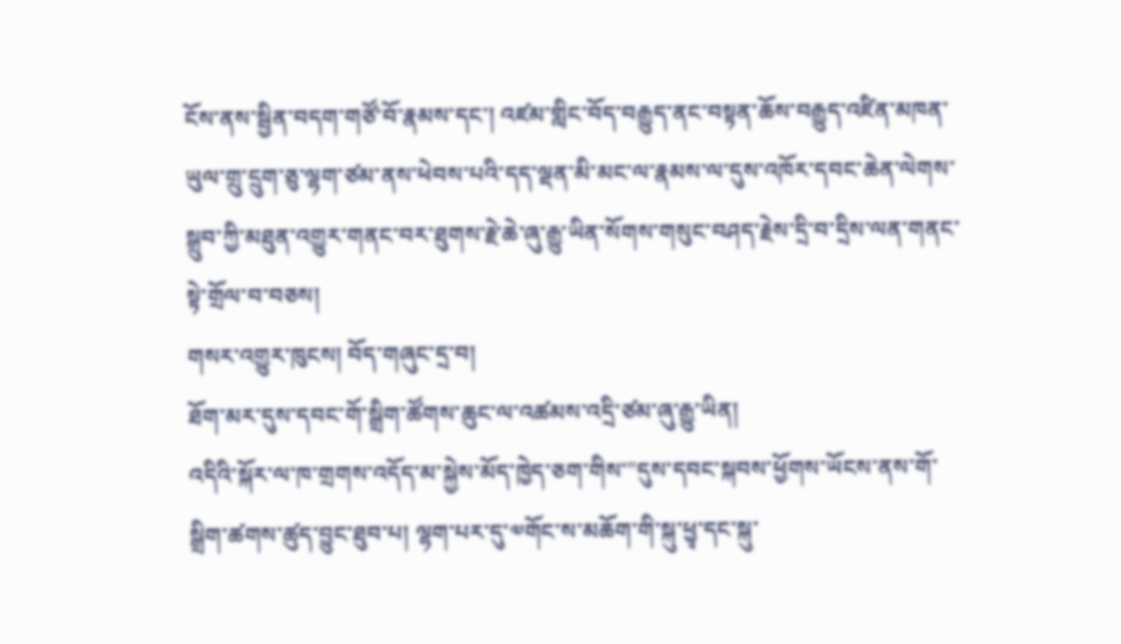ངོས་ནས་སྦྱིན་བདག་གཙོ་བོ་རྣམས་དང་། འཛམ་གླིང་བོད་བརྒྱུད་ནང་བསྟན་ཆོས་བརྒྱུད་འཛིན་མཁན་ཡུལ་གྲུ་དྲུག་ཅུ་ལྷག་ཙམ་ནས་ཕེབས་པའི་དད་ལྡན་མི་མང་ལ་རྣམས་ལ་དུས་འཁོར་དབང་ཆེན་ལེགས་སྒྲུབ་ཀྱི་མཐུན་འགྱུར་གནང་བར་ཐུགས་རྗེ་ཆེ་ཞུ་རྒྱུ་ཡིན་སོགས་གསུང་བཤད་རྗེས་དྲི་བ་དྲིས་ལན་གནང་སྟེ་གྲོལ་བ་བཅས།
གསར་འགྱུར་ཁུངས། བོད་གཞུང་དྲ་བ།
ཐོག་མར་དུས་དབང་གོ་སྒྲིག་ཚོགས་ཆུང་ལ་འཚམས་འདྲི་ཙམ་ཞུ་རྒྱུ་ཡིན།
འདིའི་སྐོར་ལ་ཁ་གྲགས་འདོད་མ་སྐྱེས་མོད་ཁྱེད་ཅག་གིས་”དུས་དབང་སྐབས་ཕྱོགས་ཡོངས་ནས་གོ་སྒྲིག་ཚགས་ཚུད་བྱུང་ཐུབ་པ། ལྷག་པར་དུ་༧གོང་ས་མཆོག་གི་སྐུ་ཕྱྭ་དང་སྐུ་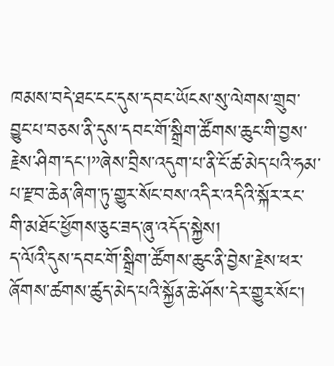ཁམས་བདེ་ཐང་ངང་དུས་དབང་ཡོངས་སུ་ལེགས་གྲུབ་བྱུང་པ་བཅས་ནི་དུས་དབང་གོ་སྒྲིག་ཚོགས་ཆུང་གི་བྱས་རྗེས་ཤིག་དང་།”ཞེས་བྲིས་འདུག་པ་ནི་ངོ་ཚ་མེད་པའི་ཧམ་པ་རྫབ་ཆེན་ཞིག་ཏུ་གྱུར་སོང་བས་འདིར་འདིའི་སྐོར་རང་གི་མཐོང་ཕྱོགས་ཅུང་ཟད་ཞུ་འདོད་སྐྱེས།
ད་ལོའི་དུས་དབང་གོ་སྒྲིག་ཚོགས་ཆུང་ནི་བྱེས་རྗེས་ཕར་ཞོགས་ཚགས་ཚུད་མེད་པའི་སྐྱོན་ཆེ་ཤོས་དེར་གྱུར་སོང་།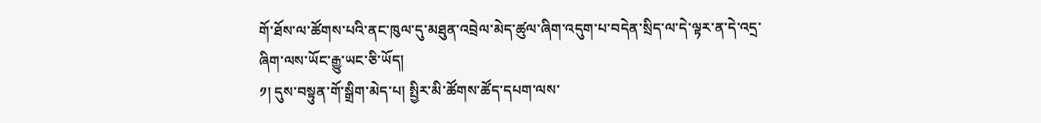གོ་ཐོས་ལ་ཚོགས་པའི་ནང་ཁུལ་དུ་མཐུན་འབྲེལ་མེད་ཚུལ་ཞིག་འདུག་པ་བདེན་སྲིད་ལ་དེ་ལྟར་ན་དེ་འདྲ་ཞིག་ལས་ཡོང་རྒྱུ་ཡང་ཅི་ཡོད།
༡། དུས་བསྟུན་གོ་སྒྲིག་མེད་པ། སྤྱིར་མི་ཚོགས་ཚོད་དཔག་ལས་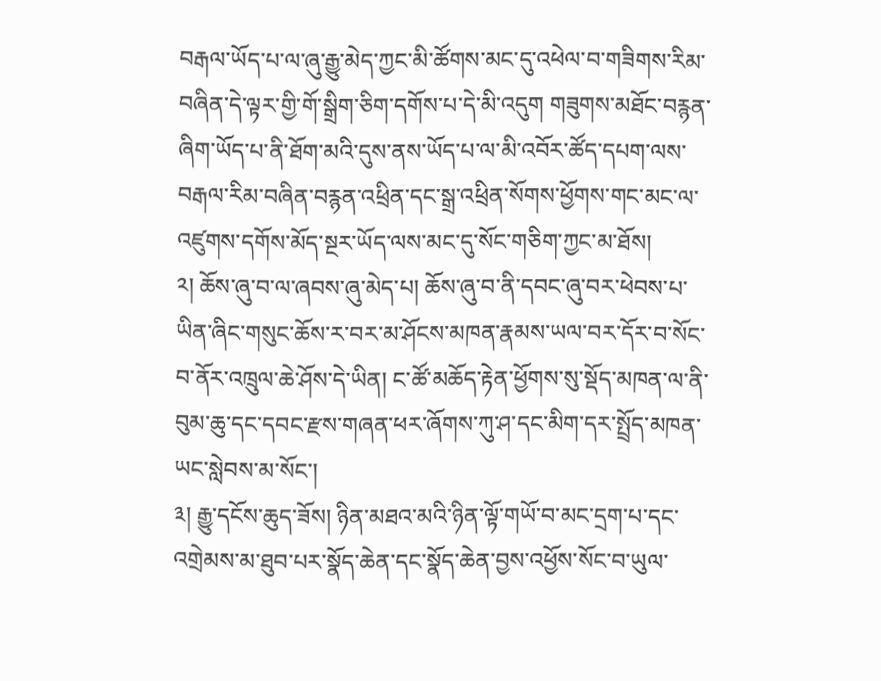བརྒལ་ཡོད་པ་ལ་ཞུ་རྒྱུ་མེད་ཀྱང་མི་ཚོགས་མང་དུ་འཕེལ་བ་གཟིགས་རིམ་བཞིན་དེ་ལྟར་གྱི་གོ་སྒྲིག་ཅིག་དགོས་པ་དེ་མི་འདུག གཟུགས་མཐོང་བརྙན་ཞིག་ཡོད་པ་ནི་ཐོག་མའི་དུས་ནས་ཡོད་པ་ལ་མི་འབོར་ཚོད་དཔག་ལས་བརྒལ་རིམ་བཞིན་བརྙན་འཕྲིན་དང་སྒྲ་འཕྲིན་སོགས་ཕྱོགས་གང་མང་ལ་འཛུགས་དགོས་མོད་སྔར་ཡོད་ལས་མང་དུ་སོང་གཅིག་ཀྱང་མ་ཐོས།
༢། ཆོས་ཞུ་བ་ལ་ཞབས་ཞུ་མེད་པ། ཆོས་ཞུ་བ་ནི་དབང་ཞུ་བར་ཕེབས་པ་ཡིན་ཞིང་གསུང་ཆོས་ར་བར་མ་ཤོངས་མཁན་རྣམས་ཡལ་བར་དོར་བ་སོང་བ་ནོར་འཁྲུལ་ཆེ་ཤོས་དེ་ཡིན། ང་ཚོ་མཆོད་རྟེན་ཕྱོགས་སུ་སྡོད་མཁན་ལ་ནི་བུམ་ཆུ་དང་དབང་རྫས་གཞན་ཕར་ཞོགས་ཀུ་ཤ་དང་མིག་དར་སྤྲོད་མཁན་ཡང་སླེབས་མ་སོང་།
༣། རྒྱུ་དངོས་ཆུད་ཟོས། ཉིན་མཐའ་མའི་ཉིན་ལྟོ་གཡོ་བ་མང་དྲག་པ་དང་འགྲེམས་མ་ཐུབ་པར་སྣོད་ཆེན་དང་སྣོད་ཆེན་བྱས་འཕྱོས་སོང་བ་ཡུལ་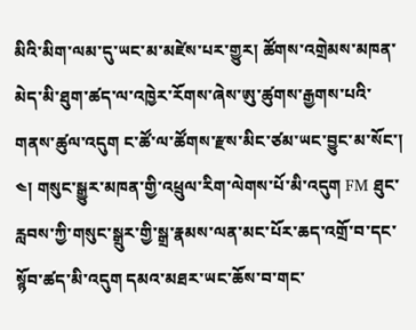མིའི་མིག་ལམ་དུ་ཡང་མ་མཛེས་པར་གྱུར། ཚོགས་འགྲེམས་མཁན་མེད་མི་ཐུག་ཚད་ལ་འཁྱེར་རོགས་ཞེས་ཨུ་ཚུགས་རྒྱགས་པའི་གནས་ཚུལ་འདུག ང་ཚོ་ལ་ཚོགས་རྫས་མིང་ཙམ་ཡང་བྱུང་མ་སོང་།
༤། གསུང་སྒྱུར་མཁན་གྱི་འཕྲུལ་རིག་ལེགས་པོ་མི་འདུག FM ཐུང་རླབས་ཀྱི་གསུང་སྒྲུར་གྱི་སྒྲ་རྣམས་ལན་མང་པོར་ཆད་འགྲོ་བ་དང་སྙོབ་ཚད་མི་འདུག དམའ་མཐར་ཡང་ཆོས་བ་གང་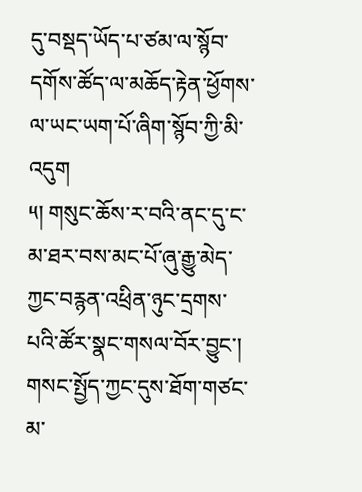དུ་བསྡད་ཡོད་པ་ཙམ་ལ་སྙོབ་དགོས་ཚོད་ལ་མཆོད་རྟེན་ཕྱོགས་ལ་ཡང་ཡག་པོ་ཞིག་སྙོབ་ཀྱི་མི་འདུག
༥། གསུང་ཆོས་ར་བའི་ནང་དུ་ང་མ་ཐར་བས་མང་པོ་ཞུ་རྒྱུ་མེད་ཀྱང་བརྙན་འཕྲིན་ཉུང་དྲགས་པའི་ཚོར་སྣང་གསལ་བོར་བྱུང་། གསང་སྤྱོད་ཀྱང་དུས་ཐོག་གཙང་མ་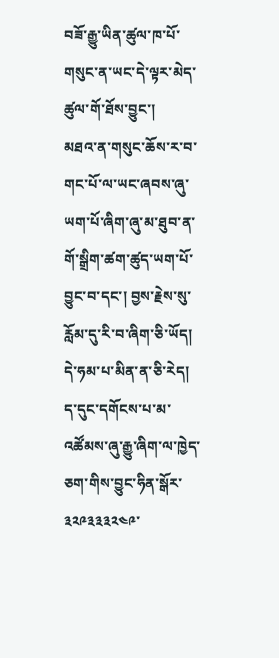བཟོ་རྒྱུ་ཡིན་ཚུལ་ཁ་པོ་གསུང་ན་ཡང་དེ་ལྟར་མེད་ཚུལ་གོ་ཐོས་བྱུང་།
མཐའ་ན་གསུང་ཆོས་ར་བ་གང་པོ་ལ་ཡང་ཞབས་ཞུ་ཡག་པོ་ཞིག་ཞུ་མ་ཐུབ་ན་གོ་སྒྲིག་ཚག་ཚུད་ཡག་པོ་བྱུང་བ་དང་། བྱས་རྗེས་སུ་རློམ་དུ་རི་བ་ཞིག་ཅི་ཡོད། དེ་ཧམ་པ་མིན་ན་ཅི་རེད།
ད་དུང་དགོངས་པ་མ་འཚོམས་ཞུ་རྒྱུ་ཞིག་ལ་ཁྱེད་ཅག་གིས་བྱུང་ཧིན་སྒོར་༣༢༩༣༣༣༢༤༩་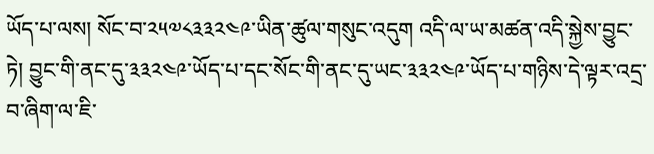ཡོད་པ་ལས། སོང་བ་༢༥༧༨༣༣༢༤༩་ཡིན་ཚུལ་གསུང་འདུག འདི་ལ་ཡ་མཚན་འདི་སྐྱེས་བྱུང་ཏེ། བྱུང་གི་ནང་དུ་༣༣༢༤༩་ཡོད་པ་དང་སོང་གི་ནང་དུ་ཡང་༣༣༢༤༩་ཡོད་པ་གཉིས་དེ་ལྟར་འདྲ་བ་ཞིག་ལ་ཇི་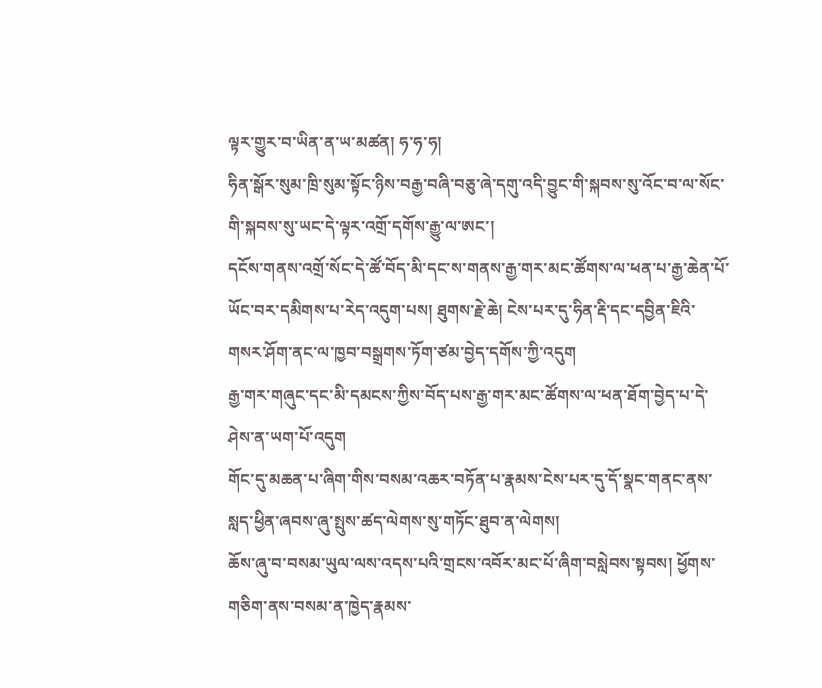ལྟར་གྱུར་བ་ཡིན་ན་ཡ་མཚན། ཧ་ཧ་ཧ།
ཧིན་སྒོར་སུམ་ཁྲི་སུམ་སྟོང་ཉིས་བརྒྱ་བཞི་བཅུ་ཞེ་དགུ་འདི་བྱུང་གི་སྐབས་སུ་འོང་བ་ལ་སོང་གི་སྐབས་སུ་ཡང་དེ་ལྟར་འགྲོ་དགོས་རྒྱུ་ལ་ཨང་།
དངོས་གནས་འགྲོ་སོང་དེ་ཚོ་བོད་མི་དང་ས་གནས་རྒྱ་གར་མང་ཚོགས་ལ་ཕན་པ་རྒྱ་ཆེན་པོ་ཡོང་བར་དམིགས་པ་རེད་འདུག་པས། ཐུགས་རྗེ་ཆེ། ངེས་པར་དུ་ཧིན་རྡི་དང་དབྱིན་ཇིའི་གསར་ཤོག་ནང་ལ་ཁྱབ་བསྒྲགས་ཏོག་ཙམ་བྱེད་དགོས་ཀྱི་འདུག
རྒྱ་གར་གཞུང་དང་མི་དམངས་ཀྱིས་བོད་པས་རྒྱ་གར་མང་ཚོགས་ལ་ཕན་ཐོག་བྱེད་པ་དེ་ཤེས་ན་ཡག་པོ་འདུག
གོང་དུ་མཆན་པ་ཞིག་གིས་བསམ་འཆར་བཏོན་པ་རྣམས་ངེས་པར་དུ་དོ་སྣང་གནང་ནས་སླད་ཕྱིན་ཞབས་ཞུ་སྤུས་ཚད་ལེགས་སུ་གཏོང་ཐུབ་ན་ལེགས།
ཆོས་ཞུ་བ་བསམ་ཡུལ་ལས་འདས་པའི་གྲངས་འབོར་མང་པོ་ཞིག་བསླེབས་སྟབས། ཕྱོགས་གཅིག་ནས་བསམ་ན་ཁྱེད་རྣམས་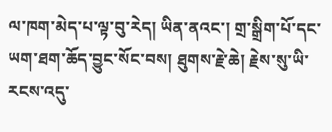ལ་ཁག་མེད་པ་ལྟ་བུ་རེད། ཡིན་ནའང་། གྲ་སྒྲིག་པོ་དང་ཡག་ཐག་ཆོད་བྱུང་སོང་བས། ཐུགས་རྗེ་ཆེ། རྗེས་སུ་ཡི་རངས་འདུ་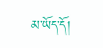མ་ཡོད་དོ།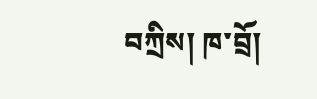བཀྲིས། ཁ་བྲོ།